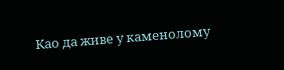Као да живе у каменолому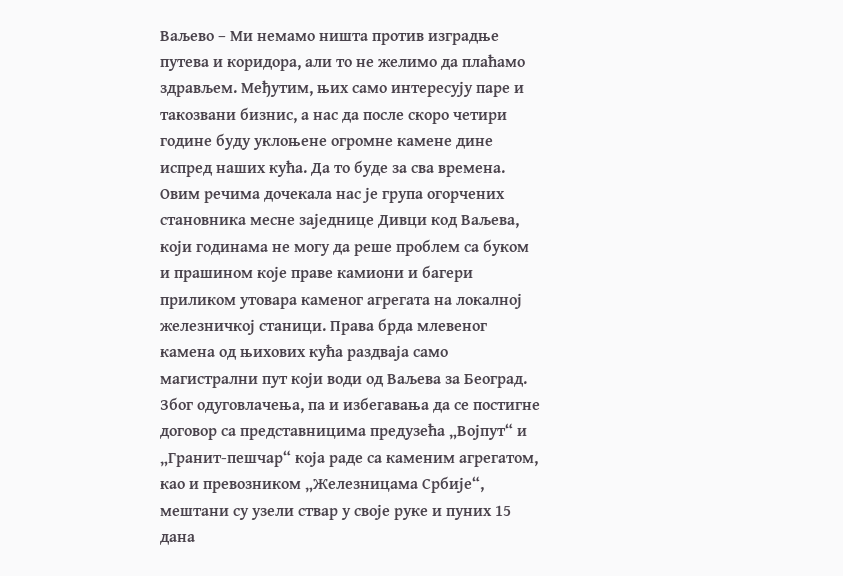Ваљево – Ми немамо ништа против изградње путева и коридора, али то не желимо да плаћамо здрављем. Међутим, њих само интересују паре и такозвани бизнис, а нас да после скоро четири године буду уклоњене огромне камене дине испред наших кућа. Да то буде за сва времена.
Овим речима дочекала нас је група огорчених становника месне заједнице Дивци код Ваљева, који годинама не могу да реше проблем са буком и прашином које праве камиони и багери приликом утовара каменог агрегата на локалној железничкој станици. Права брда млевеног камена од њихових кућа раздваја само магистрални пут који води од Ваљева за Београд. Због одуговлачења, па и избегавања да се постигне договор са представницима предузећа „Војпут“ и „Гранит-пешчар“ која раде са каменим агрегатом, као и превозником „Железницама Србије“, мештани су узели ствар у своје руке и пуних 15 дана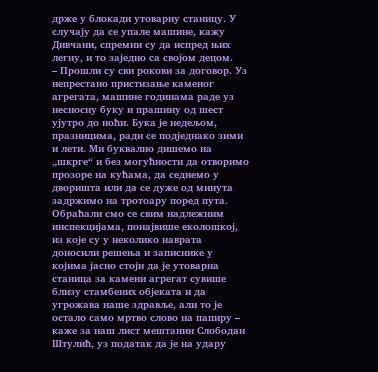држе у блокади утоварну станицу. У случају да се упале машине, кажу Дивчани, спремни су да испред њих легну, и то заједно са својом децом.
– Прошли су сви рокови за договор. Уз непрестано пристизање каменог агрегата, машине годинама раде уз несносну буку и прашину од шест ујутро до ноћи. Бука је недељом, празницима, ради се подједнако зими и лети. Ми буквално дишемо на „шкрге“ и без могућности да отворимо прозоре на кућама, да седнемо у дворишта или да се дуже од минута задржимо на тротоару поред пута. Обраћали смо се свим надлежним инспекцијама, понајвише еколошкој, из које су у неколико наврата доносили решења и записнике у којима јасно стоји да је утоварна станица за камени агрегат сувише близу стамбених објеката и да угрожава наше здравље, али то је остало само мртво слово на папиру – каже за наш лист мештанин Слободан Штулић, уз податак да је на удару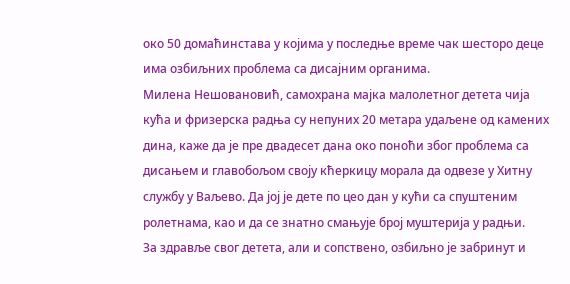око 50 домаћинстава у којима у последње време чак шесторо деце има озбиљних проблема са дисајним органима.
Милена Нешовановић, самохрана мајка малолетног детета чија кућа и фризерска радња су непуних 20 метара удаљене од камених дина, каже да је пре двадесет дана око поноћи због проблема са дисањем и главобољом своју кћеркицу морала да одвезе у Хитну службу у Ваљево. Да јој је дете по цео дан у кући са спуштеним ролетнама, као и да се знатно смањује број муштерија у радњи.
За здравље свог детета, али и сопствено, озбиљно је забринут и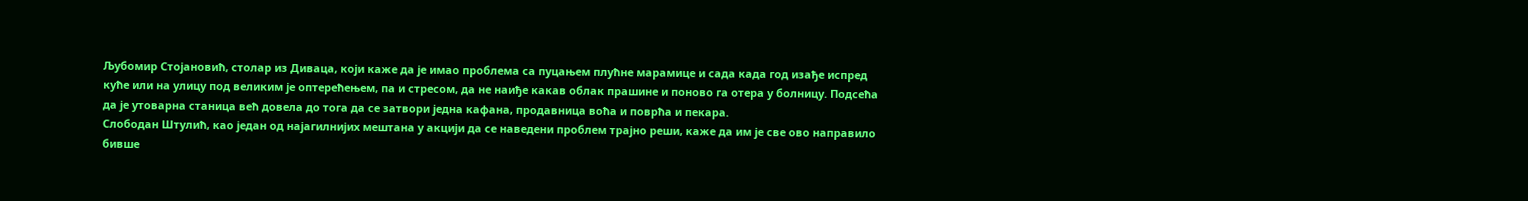Љубомир Стојановић, столар из Диваца, који каже да је имао проблема са пуцањем плућне марамице и сада када год изађе испред куће или на улицу под великим је оптерећењем, па и стресом, да не наиђе какав облак прашине и поново га отера у болницу. Подсећа да је утоварна станица већ довела до тога да се затвори једна кафана, продавница воћа и поврћа и пекара.
Слободан Штулић, као један од најагилнијих мештана у акцији да се наведени проблем трајно реши, каже да им је све ово направило бивше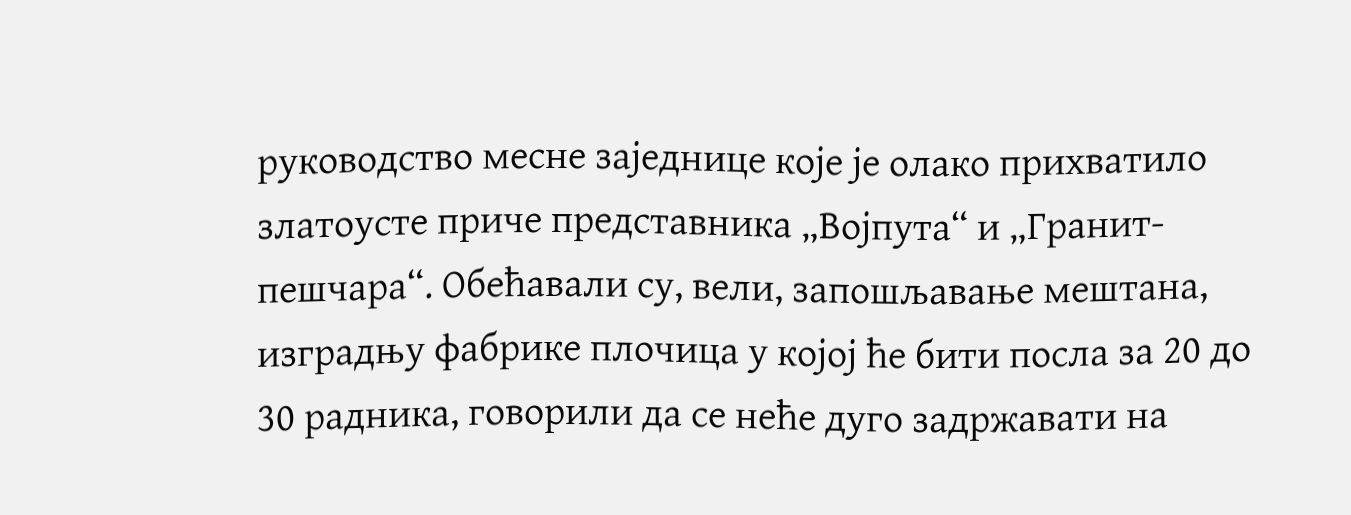руководство месне заједнице које је олако прихватило златоусте приче представника „Војпута“ и „Гранит-пешчара“. Обећавали су, вели, запошљавање мештана, изградњу фабрике плочица у којој ће бити посла за 20 до 30 радника, говорили да се неће дуго задржавати на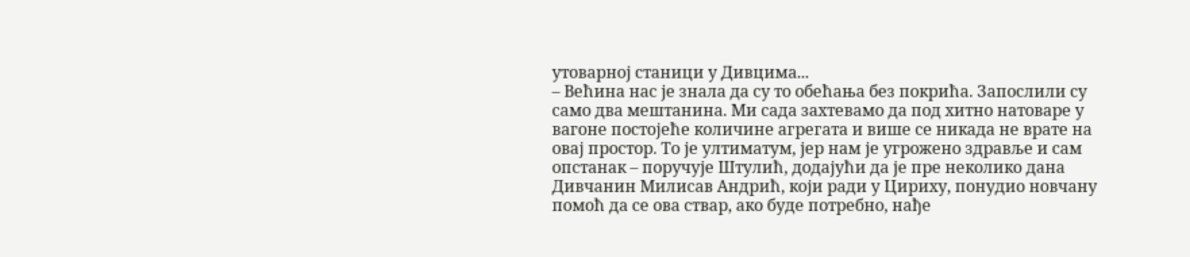утоварној станици у Дивцима...
– Већина нас је знала да су то обећања без покрића. Запослили су само два мештанина. Ми сада захтевамо да под хитно натоваре у вагоне постојеће количине агрегата и више се никада не врате на овај простор. То је ултиматум, јер нам је угрожено здравље и сам опстанак – поручује Штулић, додајући да је пре неколико дана Дивчанин Милисав Андрић, који ради у Цириху, понудио новчану помоћ да се ова ствар, ако буде потребно, нађе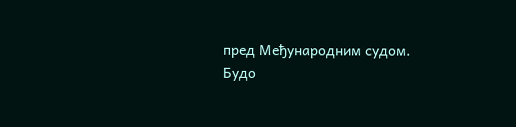пред Међународним судом.
Будо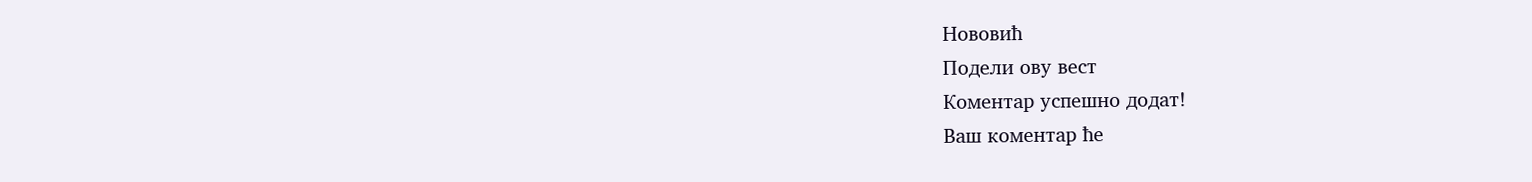Нововић
Подели ову вест
Комeнтар успeшно додат!
Ваш комeнтар ћe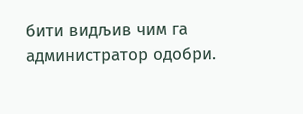бити видљив чим га администратор одобри.